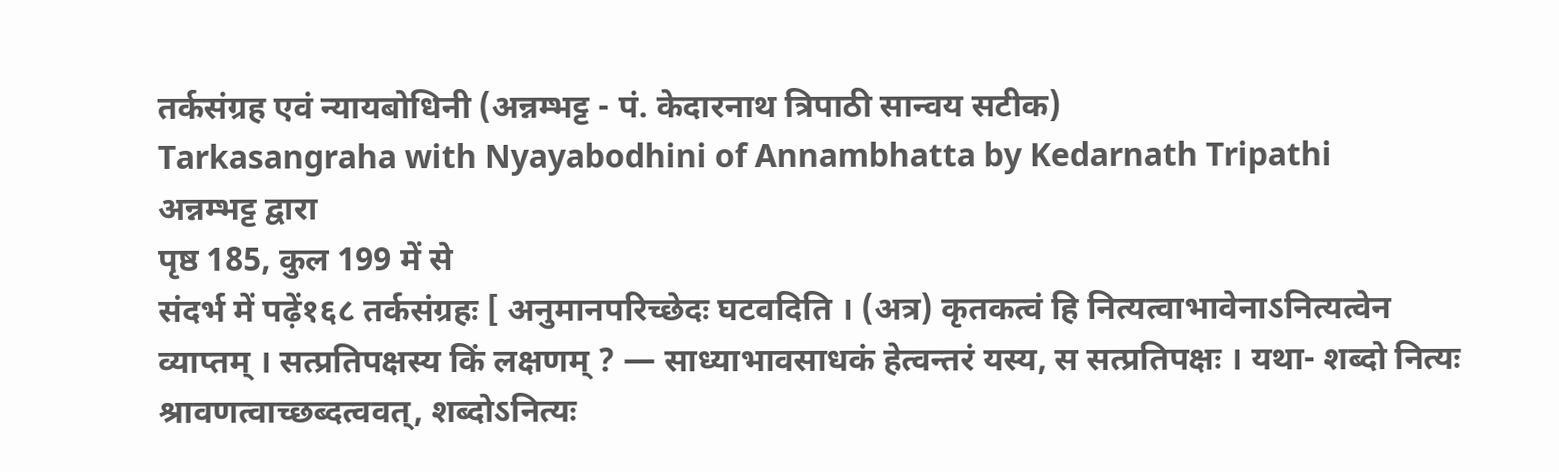तर्कसंग्रह एवं न्यायबोधिनी (अन्नम्भट्ट - पं. केदारनाथ त्रिपाठी सान्वय सटीक)
Tarkasangraha with Nyayabodhini of Annambhatta by Kedarnath Tripathi
अन्नम्भट्ट द्वारा
पृष्ठ 185, कुल 199 में से
संदर्भ में पढ़ें१६८ तर्कसंग्रहः [ अनुमानपरिच्छेदः घटवदिति । (अत्र) कृतकत्वं हि नित्यत्वाभावेनाऽनित्यत्वेन व्याप्तम् । सत्प्रतिपक्षस्य किं लक्षणम् ? — साध्याभावसाधकं हेत्वन्तरं यस्य, स सत्प्रतिपक्षः । यथा- शब्दो नित्यः श्रावणत्वाच्छब्दत्ववत्, शब्दोऽनित्यः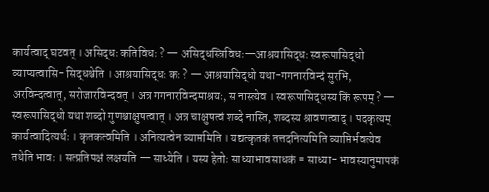कार्यत्वाद् घटवत् । असिद्धः कतिविधः ? — असिद्धस्त्रिविधः—आश्रयासिद्धः स्वरूपासिद्धो व्याप्यत्वासि- सिद्धश्चेति । आश्रयासिद्धः कः ? — आश्रयासिद्धो यथा-गगनारविन्दं सुरभि, अरविन्दत्वात्, सरोजारविन्दवत् । अत्र गगनारविन्दमाश्रयः, स नास्त्येव । स्वरूपासिद्धस्य किं रूपम् ? — स्वरूपासिद्धो यथा शब्दो गुणश्चाक्षुषत्वात् । अत्र चाक्षुषत्वं शब्दे नास्ति, शब्दस्य श्रावणत्वाद् । पदकृत्यम् कार्यत्वादित्यर्थः । कृतकत्वमिति । अनित्यत्वेन व्याप्तमिति । यद्यत्कृतकं तत्तदनित्यमिति व्याप्तिर्भवत्येव तथेति भावः । सत्प्रतिपक्षं लक्षयति — साध्येति । यस्य हेतोः साध्याभावसाधकं = साध्या- भावस्यानुमापकं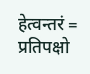हेत्वन्तरं = प्रतिपक्षो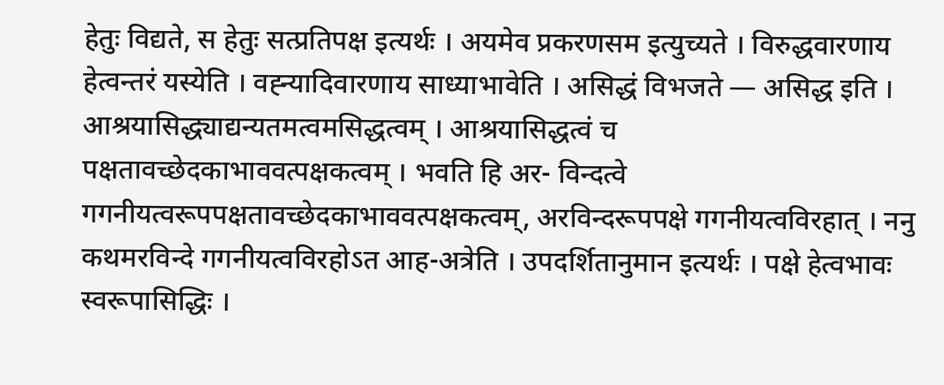हेतुः विद्यते, स हेतुः सत्प्रतिपक्ष इत्यर्थः । अयमेव प्रकरणसम इत्युच्यते । विरुद्धवारणाय हेत्वन्तरं यस्येति । वह्न्यादिवारणाय साध्याभावेति । असिद्धं विभजते — असिद्ध इति । आश्रयासिद्ध्याद्यन्यतमत्वमसिद्धत्वम् । आश्रयासिद्धत्वं च पक्षतावच्छेदकाभाववत्पक्षकत्वम् । भवति हि अर- विन्दत्वे गगनीयत्वरूपपक्षतावच्छेदकाभाववत्पक्षकत्वम्, अरविन्दरूपपक्षे गगनीयत्वविरहात् । ननु कथमरविन्दे गगनीयत्वविरहोऽत आह-अत्रेति । उपदर्शितानुमान इत्यर्थः । पक्षे हेत्वभावः स्वरूपासिद्धिः ।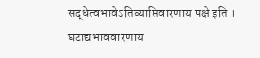सद्धेत्वभावेऽतिव्याप्तिवारणाय पक्षे इति । घटाद्यभाववारणाय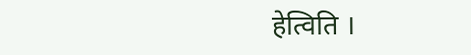हेत्विति ।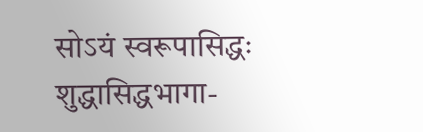सोऽयं स्वरूपासिद्धः शुद्धासिद्धभागा-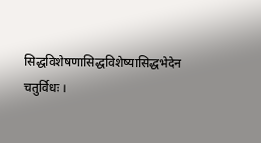सिद्धविशेषणासिद्धविशेष्यासिद्धभेदेन चतुर्विधः ।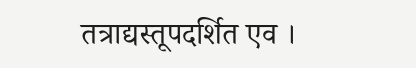तत्राद्यस्तूपदर्शित एव ।